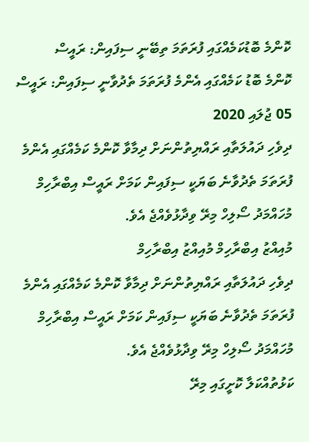ކޮންމެ ބޮޑުކަމެއްގައި ފުރަތަމަ ތިބޭނީ ސިފައިން: ރައީސް
ކޮންމެ ބޮޑު ކަމެއްގައި އެންމެ ފުރަތަމަ ތެދުވާނީ ސިފައިން: ރައީސް
05 ޖުލައި 2020
ދިވެހި ދައުލަތާއި ރައްޔިތުންނަށް ދިމާވާ ކޮންމެ ކަމެއްގައި އެންމެ ފުރަތަމަ ތެދުވާނެ ބަޔަކީ ސިފައިން ކަމަށް ރައީސް އިބްރާހިމް މުހައްމަދު ސޯލިހް މިރޭ ވިދާޅުވެއްޖެ އެވެ.
މުއިއްޒު އިބްރާހިމް މުއިއްޒު އިބްރާހިމް
ދިވެހި ދައުލަތާއި ރައްޔިތުންނަށް ދިމާވާ ކޮންމެ ކަމެއްގައި އެންމެ ފުރަތަމަ ތެދުވާނެ ބަޔަކީ ސިފައިން ކަމަށް ރައީސް އިބްރާހިމް މުހައްމަދު ސޯލިހް މިރޭ ވިދާޅުވެއްޖެ އެވެ.
ކަޅުތުއްކަލާ ކޮށީގައި މިރޭ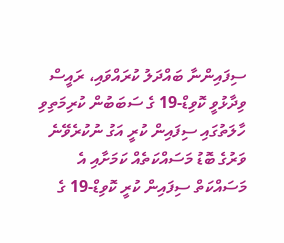ސިފައިންނާ ބައްދަލު ކުރައްވައި، ރައީސް ވިދާޅުވީ ކޮވިޑް-19 ގެ ސަބަބުން ކުރިމަތިވި ހާލަތުގައި ސިފައިން ކުރީ އަގު ނުކުރެވޭނެ ވަރުގެ ބޮޑު މަސައްކަތެއް ކަމަށާއި އެ މަސައްކަތް ސިފައިން ކުރީ ކޮވިޑް-19 ގެ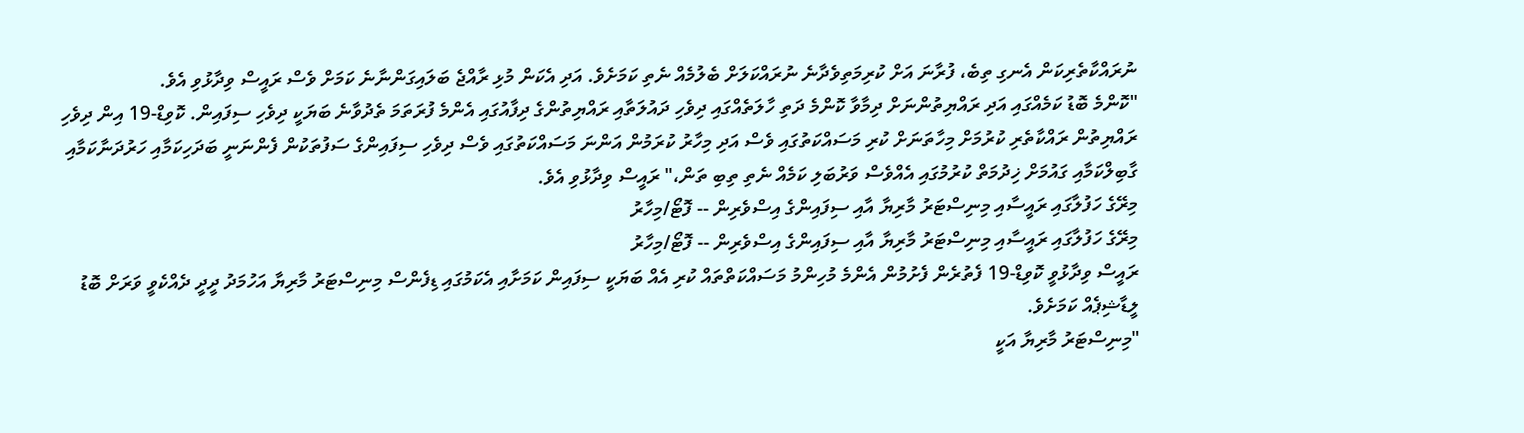ނުރައްކާތެރިކަން އެނގި ތިބެ، ފުރާނަ އަށް ކުރިމަތިވެދާނެ ނުރައްކަލަށް ބެލުމެއް ނެތި ކަމަށެވެ. އަދި އެކަން މުޅި ރާއްޖެ ބަލައިގަންނާނެ ކަމަށް ވެސް ރައީސް ވިދާޅުވި އެވެ.
"ކޮންމެ ބޮޑު ކަމެއްގައި އަދި ރައްޔިތުންނަށް ދިމާވާ ކޮންމެ ދަތި ހާލަތެއްގައި ދިވެހި ދައުލަތާއި ރައްޔިތުންގެ ދިފާއުގައި އެންމެ ފުރަތަމަ ތެދުވާނެ ބަޔަކީ ދިވެހި ސިފައިން. ކޮވިޑް-19 އިން ދިވެހި ރައްޔިތުން ރައްކާތެރި ކުރުމަށް މިހާތަނަށް ކުރި މަސައްކަތުގައި ވެސް އަދި މިހާރު ކުރަމުން އަންނަ މަސައްކަތުގައި ވެސް ދިވެހި ސިފައިންގެ ސަފުތަކުން ފެންނަނީ ބަދަހިކަމާއި ހަރުދަނާކަމާއި ގާބިލްކަމާއި ގައުމަށް ޚިދުމަތް ކުރުމުގައި އެއްވެސް ވަރުބަލި ކަމެއް ނެތި ތިބި ތަން،" ރައީސް ވިދާޅުވި އެވެ.
މިރޭގެ ހަފުލާގައި ރައީސާއި މިނިސްޓަރު މާރިޔާ އާއި ސިފައިންގެ އިސްވެރިން -- ފޮޓޯ/މިހާރު
މިރޭގެ ހަފުލާގައި ރައީސާއި މިނިސްޓަރު މާރިޔާ އާއި ސިފައިންގެ އިސްވެރިން -- ފޮޓޯ/މިހާރު
ރައީސް ވިދާޅުވީ ކޮވިޑް-19 ފެތުރެން ފެށުމުން އެންމެ މުހިންމު މަސައްކަތްތައް ކުރި އެއް ބަޔަކީ ސިފައިން ކަމަށާއި އެކަމުގައި ޑިފެންސް މިނިސްޓަރު މާރިޔާ އަހުމަދު ދީދީ ދެއްކެވީ ވަރަށް ބޮޑު ލީޑާޝިޕެއް ކަމަށެވެ.
"މިނިސްޓަރު މާރިޔާ އަކީ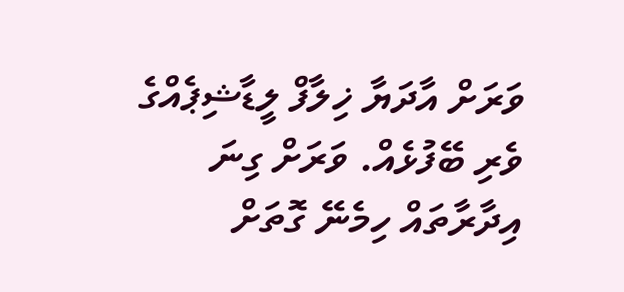ވަރަށް އާދަޔާ ޚިލާފް ލީޑާޝިޕެއްގެ ވެރި ބޭފުޅެއް. ވަރަށް ގިނަ އިދާރާތައް ހިމެނޭ ގޮތަށް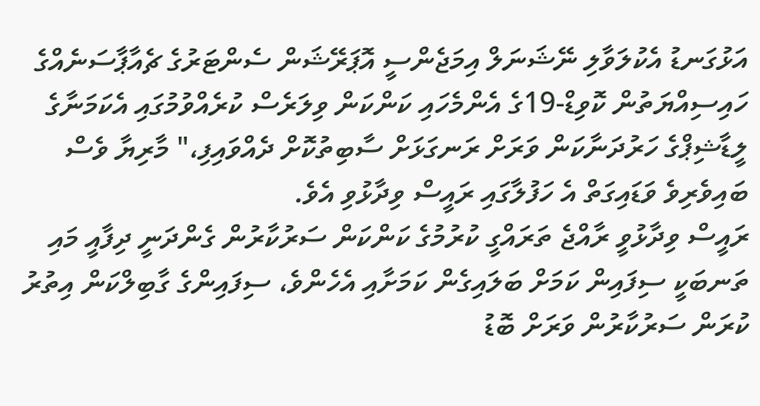އަޅުގަނޑު އެކުލަވާލި ނޭޝަނަލް އިމަޖެންސީ އޮޕަރޭޝަން ސެންޓަރުގެ ޗެއާޕާސަނެއްގެ ހައިސިއްޔަތުން ކޮވިޑް-19ގެ އެންމެހައި ކަންކަން ވިލަރެސް ކުރެއްވުމުގައި އެކަމަނާގެ ލީޑާޝިޕްގެ ހަރުދަނާކަން ވަރަށް ރަނގަޅަށް ސާބިތުކޮށް ދެއްވައިފި،" މާރިޔާ ވެސް ބައިވެރިވެ ވަޑައިގަތް އެ ހަފުލާގައި ރައީސް ވިދާޅުވި އެވެ.
ރައީސް ވިދާޅުވީ ރާއްޖެ ތަރައްގީ ކުރުމުގެ ކަންކަން ސަރުކާރުން ގެންދަނީ ދިފާއީ މައި ތަނބަކީ ސިފައިން ކަމަށް ބަލައިގެން ކަމަށާއި އެހެންވެ، ސިފައިންގެ ގާބިލްކަން އިތުރު ކުރަން ސަރުކާރުން ވަރަށް ބޮޑު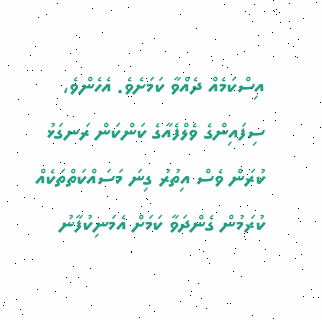އިސްކަމެއް ދެއްވާ ކަމަށެވެ. އެހެންވެ، ސިފައިންގެ ވެލްފެއާގެ ކަންކަން ރަނގަޅު ކުރަން ވެސް އިތުރު ގިނަ މަސައްކަތްތަކެއް ކުރަމުން ގެންދަވާ ކަމަށް އެމަނިކުފާނު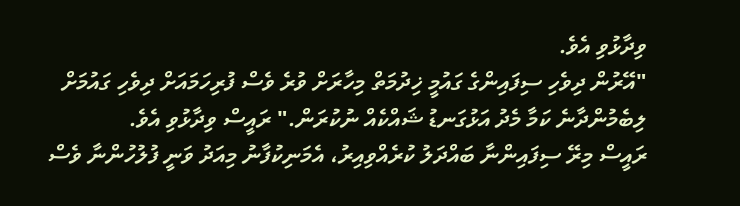ވިދާޅުވި އެވެ.
"އޭރުން ދިވެހި ސިފައިންގެ ގައުމީ ޚިދުމަތް މިހާރަށް ވުރެ ވެސް ފުރިހަމައަށް ދިވެހި ގައުމަށް ލިބެމުންދާނެ ކަމާ މެދު އަޅުގަނޑު ޝައްކެއް ނުކުރަން." ރައީސް ވިދާޅުވި އެވެ.
ރައީސް މިރޭ ސިފައިންނާ ބައްދަލު ކުރެއްވިއިރު، އެމަނިކުފާނު މިއަދު ވަނީ ފުލުހުންނާ ވެސް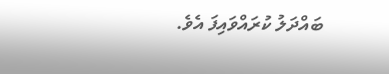ބައްދަލު ކުރައްވައިފަ އެވެ.